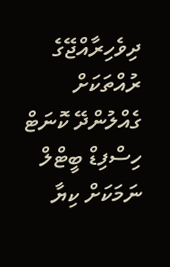ދިވެހިރާއްޖޭގެ ރުއްތަކަށް ގެއްލުންދޭ ކޮނަޓް ހިސްފިޑް ބީޓްލް ނަމަކަށް ކިޔާ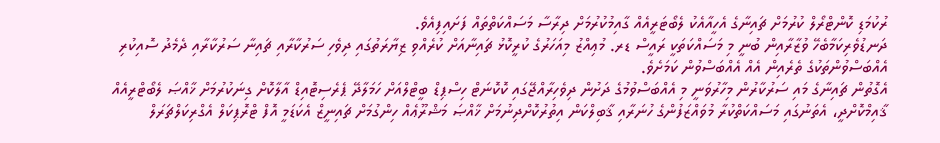ރުކުމަޑި ކޮންޓްރޯލް ކުރުމަށް ޗައިނާގެ އެހީއާއެކު ލެބޯޓަރީއެއް ގާއިމުކުރުމަށް ދިރާސާ މަސައްކަތްތައް ފަށައިފިއެވެ.
ދަނޑުވެރިކަމާބެހޭ ވުޒާރާއިން ބުނީ މި މަސައްކަތަކީ ރައީސް ޑރ. މުޢިއްޒު މިއަހަރުގެ ކުރީކޮޅު ޗައިނާއަށް ކުރެއްވި ޒިޔާރަތުގައި ދިވެހި ސަރުކާރާއި ޗައިނާ ސަރުކާރާއި ދެމެދު ސޮއިކުރި އެއްބަސްވުންތަކުގެ ތެރެއިން އެއް އެއްބަސްވުން ކަމަށެވެ.
އެގޮތުން ޗައިނާގެ މައި ސަރުކާރުން މިހާރުވަނީ މި އެއްބަސްވުމުގެ ދަށުން ދިވެހިރާއްޖޭގައި ކޮކޮނަޓް ހިސްޕިޑް ބީޓްލްއަށް ހަމަލާދޭ ޕެރެސިޓޮއިޑް އާލާކޮށް ގިނަކުރުމަށް ޚާއްޞަ ލެބޯޓްރީއެއް ޤާއިމްކޮށްދީ، އެތަނުގައި މަސައްކަތްކުރާ މުވައްޒަފުންގެ ހުނަރާއި ޤާބިލްކަން އިތުރުކޮށްދިނުމަށް ޚާއްޞަ މަޝްރޫޢެއް ހިންގުމަށް ޗައިނީޒް އެކަޑަމީ އޮފް ޓްރޮޕިކަލް އެގްރިކަލްޗަރަލް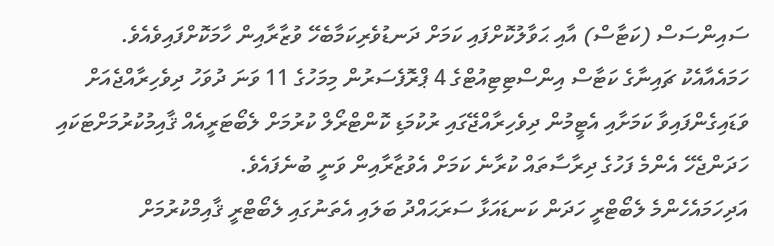ސައިންސަސް (ކަޓާސް) އާއި ޙަވާލުކޮށްފައި ކަމަށް ދަނޑުވެރިކަމާބެހޭ ވުޒާރާއިން ހާމަކޮށްފައިވެއެވެ.
ހަމައެއާއެކު ޗައިނާގެ ކަޓާސް އިންސްޓިޓިއުޓްގެ 4 ޕްރޮފެސަރުން މިމަހުގެ 11 ވަނަ ދުވަހު ދިވެހިރާއްޖެއަށް ވަޑައިގެންފައިވާ ކަމަށާއި އެޓީމުން ދިވެހިރާއްޖޭގައި ރުކުމަޑި ކޮންޓްރޯލް ކުރުމަށް ލެބޯޓަރީއެއް ޤާއިމުކުރުމަށްޓަކައި ހަދަންޖެހޭ އެންމެ ފަހުގެ ދިރާސާތައް ކުރާނެ ކަމަށް އެވުޒާރާއިން ވަނީ ބުނެފައެވެ.
އަދިހަމައެހެންމެ ލެބޯޓްރީ ހަދަން ކަނޑައަޅާ ސަރަޙައްދު ބަލައި އެތަނުގައި ލެބޯޓްރީ ޤާއިމްކުރުމަށް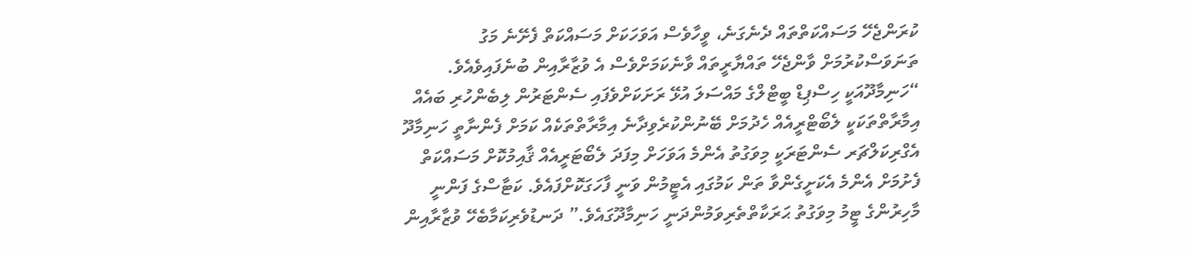ކުރަންޖެހޭ މަސައްކަތްތައް ދެނެގަނެ، ވީހާވެސް އަވަހަކަށް މަސައްކަތް ފެށޭނެ މަގު ތަނަވަސްކުރުމަށް ވާންޖެހޭ ތައްޔާރީތައް ވާނެކަމަށްވެސް އެ ވުޒާރާއިން ބުނެފައިވެއެވެ.
“ހަނިމާދޫއަކީ ހިސްޕިޑް ބީޓްލްގެ މައްސަލަ އުޅޭ ރަށަކަށްވެފައި ސެންޓަރުން ލިބެންހުރި ބައެއް އިމާރާތްތަކަކީ ލެބޯޓްރީއެއް ހެދުމަށް ބޭނުންކުރެވިދާނެ އިމާރާތްތަކެއް ކަމަށް ފެންނާތީ ހަނިމާދޫ އެގްރިކަލްޗަރ ސެންޓަރަކީ މިވަގުތު އެންމެ އަވަހަށް މިފަދަ ލެބޯޓަރީއެއް ޤާއިމުކޮށް މަސައްކަތް ފެށުމަށް އެންމެ އެކަށީގެންވާ ތަން ކަމުގައި އެޓީމުން ވަނީ ފާހަގަކޮށްފައެވެ. ކަޓާސްގެ ފަންނީ މާހިރުންގެ ޓީމު މިވަގުތު ޙަރަކާތްތެރިވަމުންދަނީ ހަނިމާދޫގައެވެ.” ދަނޑުވެރިކަމާބެހޭ ވުޒާރާއިން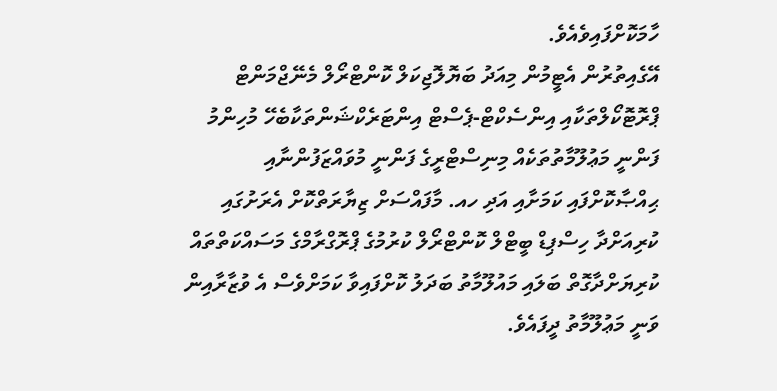ހާމަކޮށްފައިވެއެވެ.
އޭގެއިތުރުން އެޓީމުން މިއަދު ބަޔޮލޮޖިކަލް ކޮންޓްރޯލް މެނޭޖްމަންޓް ޕްރޮޓޮކޯލްތަކާއި އިންސެކްޓް-ޕެސްޓް އިންޓަރެކްޝަންތަކާބެހޭ މުހިންމު ފަންނީ މަޢުލޫމާތުތަކެއް މިނިސްޓްރީގެ ފަންނީ މުވައްޒަފުންނާއި ޙިއްޞާކޮށްފައި ކަމަށާއި އަދި ހއ. މާފައްސަށް ޒިޔާރަތްކޮށް އެރަށުގައި ކުރިއަށްދާ ހިސްޕިޑް ބީޓްލް ކޮންޓްރޯލް ކުރުމުގެ ޕްރޮގްރާމްގެ މަސައްކަތްތައް ކުރިޔަށްދާގޮތް ބަލައި މައުލޫމާތު ބަދަލު ކޮށްފައިވާ ކަމަށްވެސް އެ ވުޒާރާއިން ވަނީ މަޢުލޫމާތު ދީފައެވެ.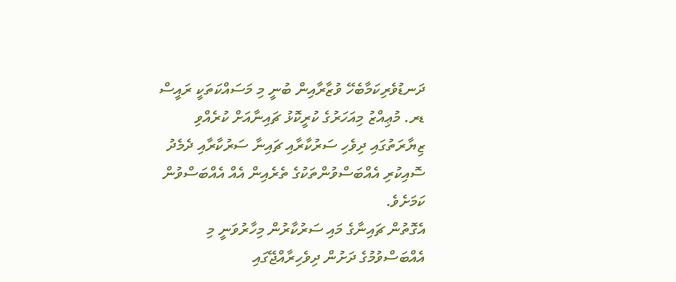ދަނޑުވެރިކަމާބެހޭ ވުޒާރާއިން ބުނީ މި މަސައްކަތަކީ ރައީސް ޑރ. މުޢިއްޒު މިއަހަރުގެ ކުރީކޮޅު ޗައިނާއަށް ކުރެއްވި ޒިޔާރަތުގައި ދިވެހި ސަރުކާރާއި ޗައިނާ ސަރުކާރާއި ދެމެދު ސޮއިކުރި އެއްބަސްވުންތަކުގެ ތެރެއިން އެއް އެއްބަސްވުން ކަމަށެވެ.
އެގޮތުން ޗައިނާގެ މައި ސަރުކާރުން މިހާރުވަނީ މި އެއްބަސްވުމުގެ ދަށުން ދިވެހިރާއްޖޭގައި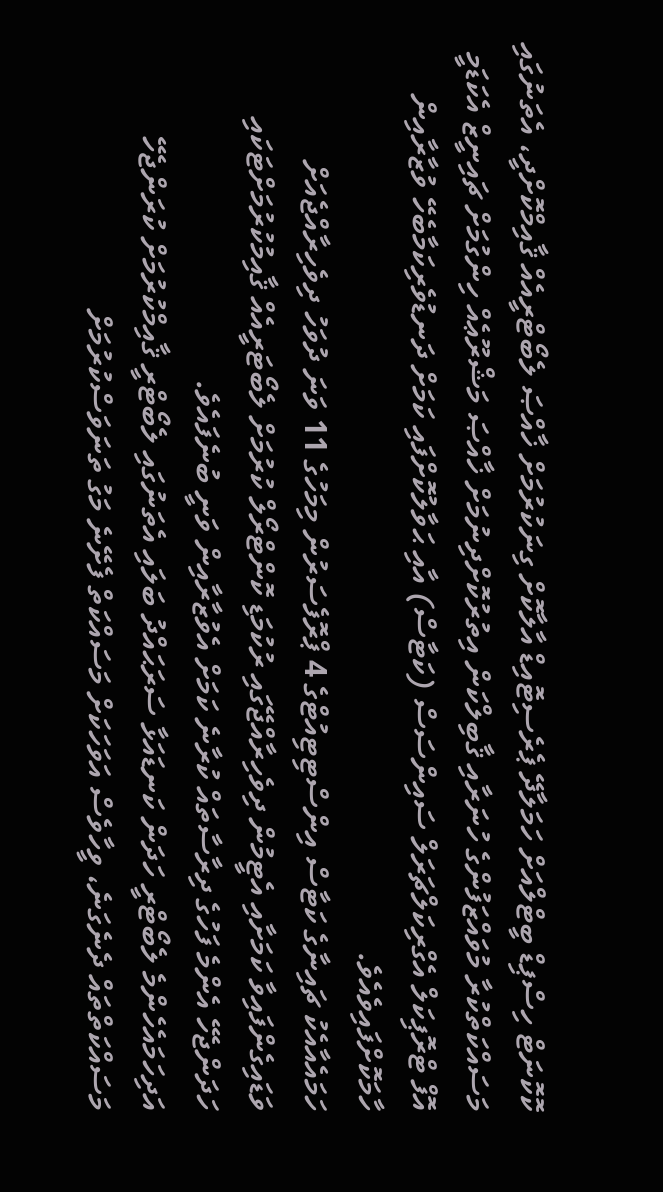ކޮކޮނަޓް ހިސްޕިޑް ބީޓްލްއަށް ހަމަލާދޭ ޕެރެސިޓޮއިޑް އާލާކޮށް ގިނަކުރުމަށް ޚާއްޞަ ލެބޯޓްރީއެއް ޤާއިމްކޮށްދީ، އެތަނުގައި މަސައްކަތްކުރާ މުވައްޒަފުންގެ ހުނަރާއި ޤާބިލްކަން އިތުރުކޮށްދިނުމަށް ޚާއްޞަ މަޝްރޫޢެއް ހިންގުމަށް ޗައިނީޒް އެކަޑަމީ އޮފް ޓްރޮޕިކަލް އެގްރިކަލްޗަރަލް ސައިންސަސް (ކަޓާސް) އާއި ޙަވާލުކޮށްފައި ކަމަށް ދަނޑުވެރިކަމާބެހޭ ވުޒާރާއިން ހާމަކޮށްފައިވެއެވެ.
ހަމައެއާއެކު ޗައިނާގެ ކަޓާސް އިންސްޓިޓިއުޓްގެ 4 ޕްރޮފެސަރުން މިމަހުގެ 11 ވަނަ ދުވަހު ދިވެހިރާއްޖެއަށް ވަޑައިގެންފައިވާ ކަމަށާއި އެޓީމުން ދިވެހިރާއްޖޭގައި ރުކުމަޑި ކޮންޓްރޯލް ކުރުމަށް ލެބޯޓަރީއެއް ޤާއިމުކުރުމަށްޓަކައި ހަދަންޖެހޭ އެންމެ ފަހުގެ ދިރާސާތައް ކުރާނެ ކަމަށް އެވުޒާރާއިން ވަނީ ބުނެފައެވެ.
އަދިހަމައެހެންމެ ލެބޯޓްރީ ހަދަން ކަނޑައަޅާ ސަރަޙައްދު ބަލައި އެތަނުގައި ލެބޯޓްރީ ޤާއިމްކުރުމަށް ކުރަންޖެހޭ މަސައްކަތްތައް ދެނެގަނެ، ވީހާވެސް އަވަހަކަށް މަސައްކަތް ފެށޭނެ މަގު ތަނަވަސްކުރުމަށް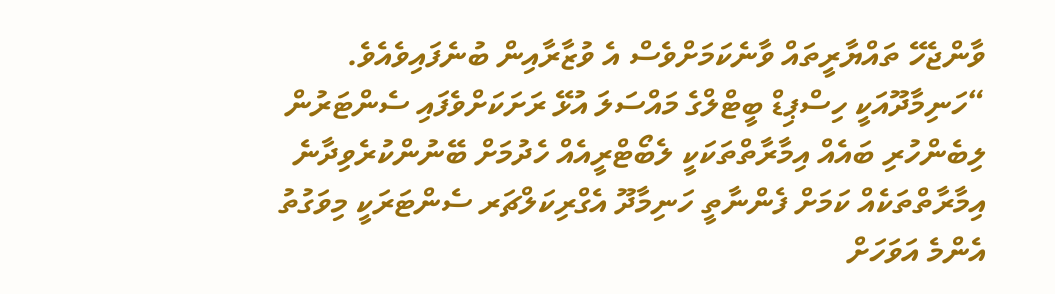ވާންޖެހޭ ތައްޔާރީތައް ވާނެކަމަށްވެސް އެ ވުޒާރާއިން ބުނެފައިވެއެވެ.
“ހަނިމާދޫއަކީ ހިސްޕިޑް ބީޓްލްގެ މައްސަލަ އުޅޭ ރަށަކަށްވެފައި ސެންޓަރުން ލިބެންހުރި ބައެއް އިމާރާތްތަކަކީ ލެބޯޓްރީއެއް ހެދުމަށް ބޭނުންކުރެވިދާނެ އިމާރާތްތަކެއް ކަމަށް ފެންނާތީ ހަނިމާދޫ އެގްރިކަލްޗަރ ސެންޓަރަކީ މިވަގުތު އެންމެ އަވަހަށް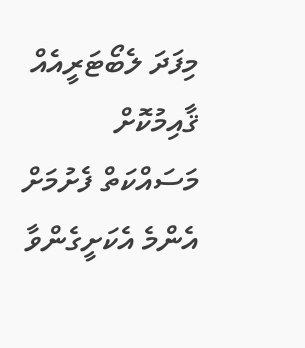މިފަދަ ލެބޯޓަރީއެއް ޤާއިމުކޮށް މަސައްކަތް ފެށުމަށް އެންމެ އެކަށީގެންވާ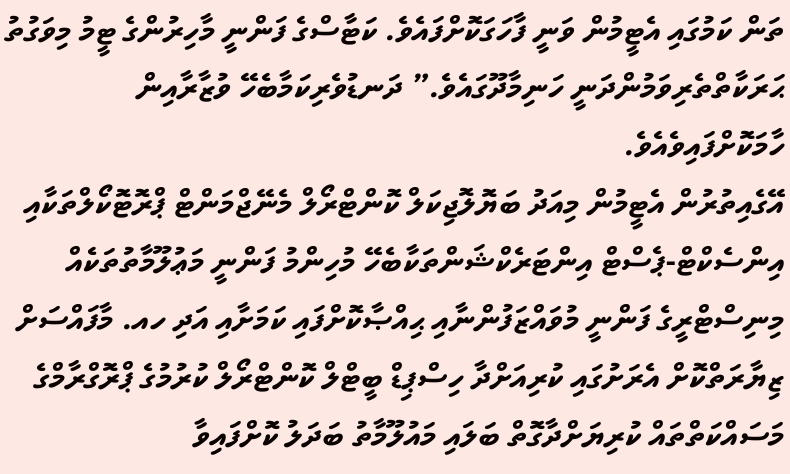ތަން ކަމުގައި އެޓީމުން ވަނީ ފާހަގަކޮށްފައެވެ. ކަޓާސްގެ ފަންނީ މާހިރުންގެ ޓީމު މިވަގުތު ޙަރަކާތްތެރިވަމުންދަނީ ހަނިމާދޫގައެވެ.” ދަނޑުވެރިކަމާބެހޭ ވުޒާރާއިން ހާމަކޮށްފައިވެއެވެ.
އޭގެއިތުރުން އެޓީމުން މިއަދު ބަޔޮލޮޖިކަލް ކޮންޓްރޯލް މެނޭޖްމަންޓް ޕްރޮޓޮކޯލްތަކާއި އިންސެކްޓް-ޕެސްޓް އިންޓަރެކްޝަންތަކާބެހޭ މުހިންމު ފަންނީ މަޢުލޫމާތުތަކެއް މިނިސްޓްރީގެ ފަންނީ މުވައްޒަފުންނާއި ޙިއްޞާކޮށްފައި ކަމަށާއި އަދި ހއ. މާފައްސަށް ޒިޔާރަތްކޮށް އެރަށުގައި ކުރިއަށްދާ ހިސްޕިޑް ބީޓްލް ކޮންޓްރޯލް ކުރުމުގެ ޕްރޮގްރާމްގެ މަސައްކަތްތައް ކުރިޔަށްދާގޮތް ބަލައި މައުލޫމާތު ބަދަލު ކޮށްފައިވާ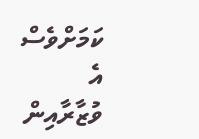ކަމަށްވެސް އެ ވުޒާރާއިން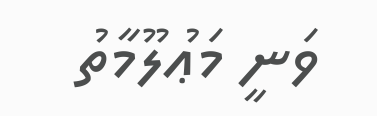ވަނީ މަޢުލޫމާތު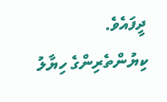ދީފައެވެ.
ކިޔުންތެރިންގެ ހިޔާލު